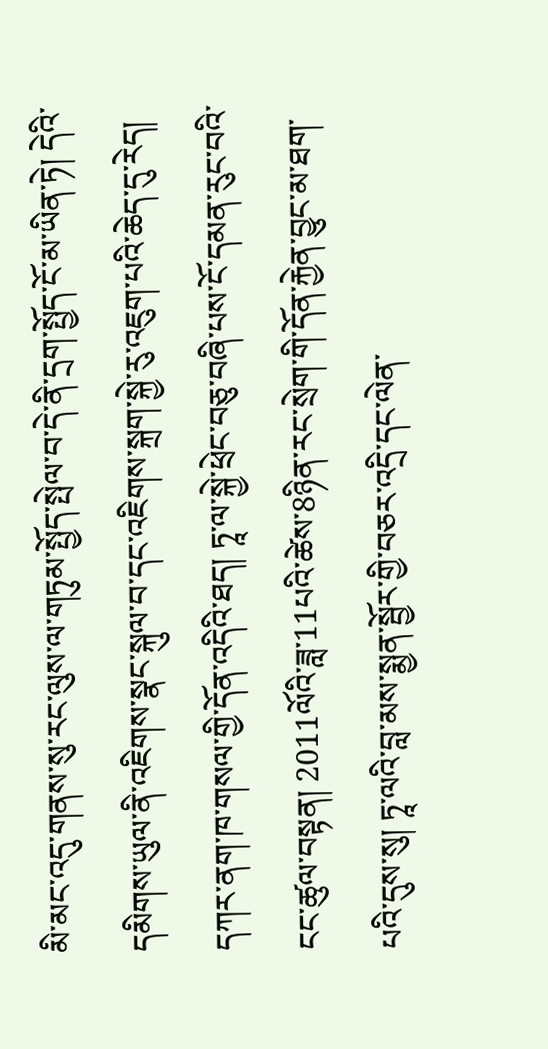མི་མང་འདུ་གནས་སུ་རང་ལུས་ལ་གཏུམ་སྤྱོད་སྤེལ་བ་དེ་ནི་དྲག་སྤྱོད་ངོ་མ་ཡིན་ཏེ། དེའི་དམིགས་ཡུལ་ནི་འཇིགས་སྣང་སྐུལ་བ་དང་འཇིགས་སྐྲག་སྐྱེ་རུ་འཇུག་པའི་ཆེད་དུ་རེད། དཀར་ནག་ཁ་གསལ་གྱི་དོན་འདིའི་ཐད། ཏཱ་ལ་སྐྱེ་ཕྲེང་བཅུ་བཞི་པས་ངོ་དམན་རུང་བའི་ངང་ཚུལ་བསྟན། 2011ལོའི་ཟླ་11པའི་ཚེས་8ཉིན་རང་སྲེག་གི་དོན་རྐྱེན་བྱུང་མ་ཐག་པའི་དུས་སུ། ཏཱ་ལའི་བླ་མས་སྨྱན་སྦྱོར་གྱི་བཅར་འདྲི་དང་ལེན་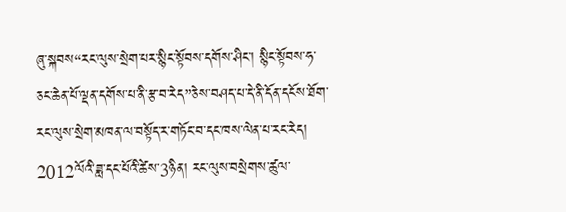ཞུ་སྐབས“རང་ལུས་སྲེག་པར་སྙིང་སྟོབས་དགོས་ཤིང་། སྙིང་སྟོབས་ཧ་ཅང་ཆེན་པོ་ལྡན་དགོས་པ་ནི་རྩ་བ་རེད”ཅེས་བཤད་པ་དེ་ནི་དོན་དངོས་ཐོག་རང་ལུས་སྲེག་མཁན་ལ་བསྟོད་ར་གཏོང་བ་དང་ཁས་ལེན་པ་རང་རེད། 2012ལོའི་ཟླ་དང་པོའི་ཚེས་3ཉིན། རང་ལུས་བསྲེགས་ཚུལ་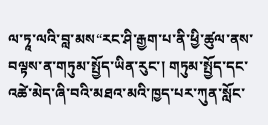ལ་ཏཱ་ལའི་བླ་མས“རང་ཤི་རྒྱག་པ་ནི་ཕྱི་ཚུལ་ནས་བལྟས་ན་གཏུམ་སྤྱོད་ཡིན་རུང་། གཏུམ་སྤྱོད་དང་འཚེ་མེད་ཞི་བའི་མཐའ་མའི་ཁྱད་པར་ཀུན་སློང་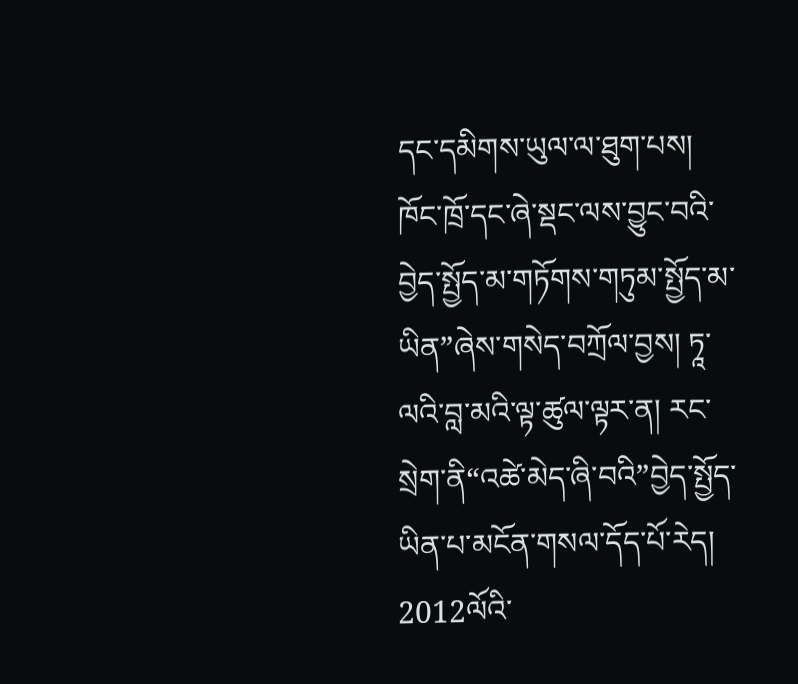དང་དམིགས་ཡུལ་ལ་ཐུག་པས། ཁོང་ཁྲོ་དང་ཞེ་སྡང་ལས་བྱུང་བའི་བྱེད་སྤྱོད་མ་གཏོགས་གཏུམ་སྤྱོད་མ་ཡིན”ཞེས་གསེད་བཀྲོལ་བྱས། ཏཱ་ལའི་བླ་མའི་ལྟ་ཚུལ་ལྟར་ན། རང་སྲེག་ནི“འཚེ་མེད་ཞི་བའི”བྱེད་སྤྱོད་ཡིན་པ་མངོན་གསལ་དོད་པོ་རེད། 2012ལོའི་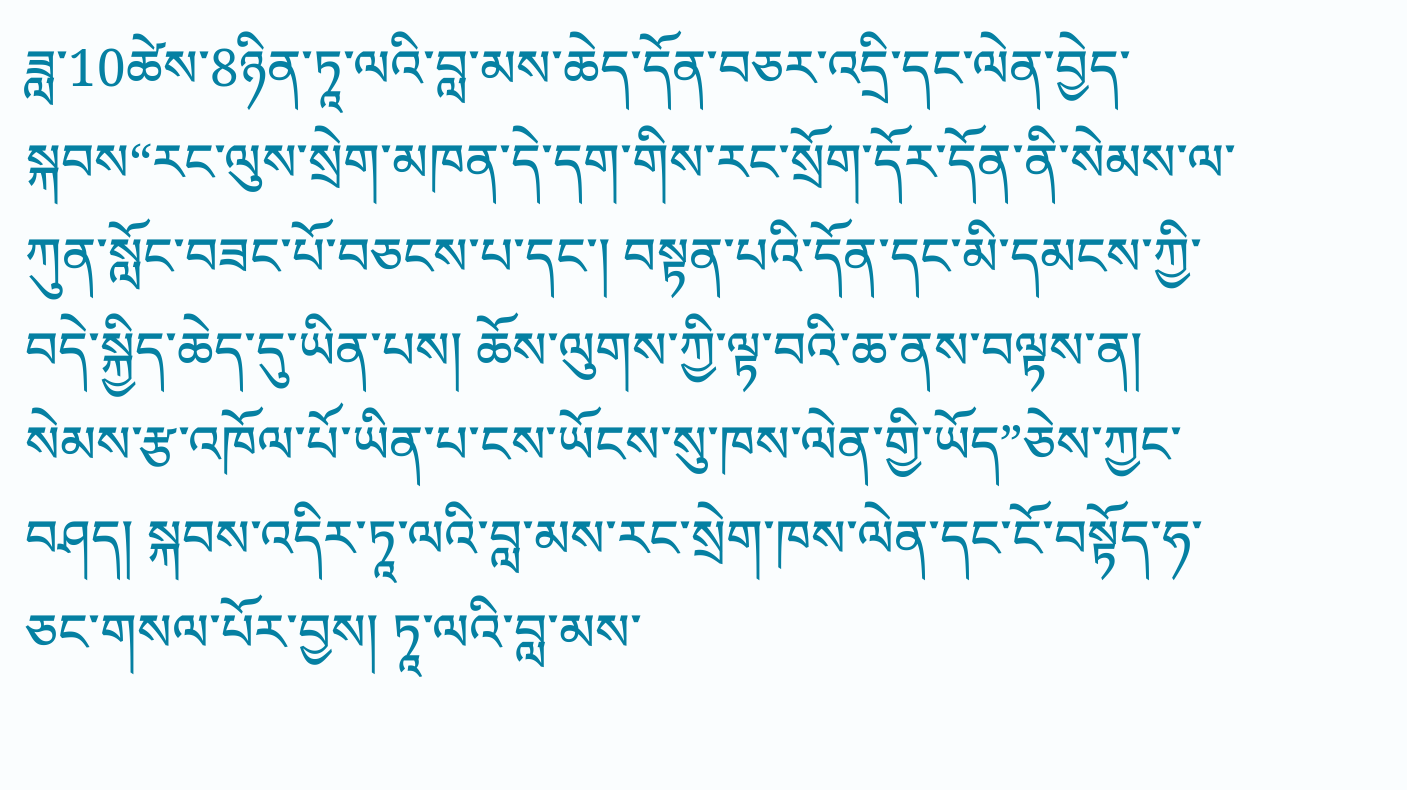ཟླ་10ཚེས་8ཉིན་ཏཱ་ལའི་བླ་མས་ཆེད་དོན་བཅར་འདྲི་དང་ལེན་བྱེད་སྐབས“རང་ལུས་སྲེག་མཁན་དེ་དག་གིས་རང་སྲོག་དོར་དོན་ནི་སེམས་ལ་ཀུན་སློང་བཟང་པོ་བཅངས་པ་དང་། བསྟན་པའི་དོན་དང་མི་དམངས་ཀྱི་བདེ་སྐྱིད་ཆེད་དུ་ཡིན་པས། ཆོས་ལུགས་ཀྱི་ལྟ་བའི་ཆ་ནས་བལྟས་ན། སེམས་རྩ་འཁོལ་པོ་ཡིན་པ་ངས་ཡོངས་སུ་ཁས་ལེན་གྱི་ཡོད”ཅེས་ཀྱང་བཤད། སྐབས་འདིར་ཏཱ་ལའི་བླ་མས་རང་སྲེག་ཁས་ལེན་དང་ངོ་བསྟོད་ཧ་ཅང་གསལ་པོར་བྱས། ཏཱ་ལའི་བླ་མས་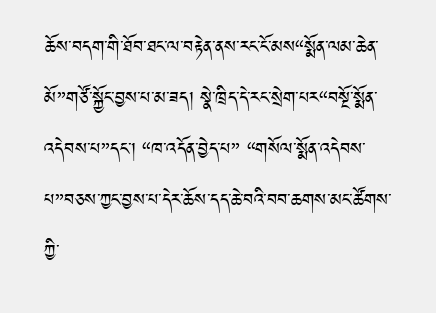ཆོས་བདག་གི་ཐོབ་ཐང་ལ་བརྟེན་ནས་རང་ངོ་མས“སྨོན་ལམ་ཆེན་མོ”གཙོ་སྐྱོང་བྱས་པ་མ་ཟད། སྣེ་ཁྲིད་དེ་རང་སྲེག་པར“བསྔོ་སྨོན་འདེབས་པ”དང་། “ཁ་འདོན་བྱེད་པ” “གསོལ་སྨོན་འདེབས་པ”བཅས་ཀྱང་བྱས་པ་དེར་ཆོས་དད་ཆེ་བའི་བབ་ཆགས་མང་ཚོགས་ཀྱི་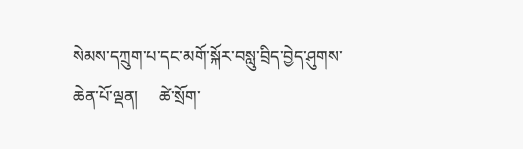སེམས་དཀྲུག་པ་དང་མགོ་སྐོར་བསླུ་བྲིད་བྱེད་ཤུགས་ཆེན་པོ་ལྡན།     ཚེ་སྲོག་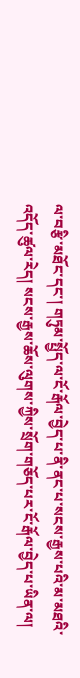ལ་བརྩི་མཐོང་དང་། གཏུམ་སྤྱོད་ལ་ངོ་རྒོལ་བྱེད་པ་ནི་ནང་པ་སངས་རྒྱས་པའི་མ་མཐའི་འདོད་ཚུལ་རེད། སངས་རྒྱས་ཆོས་ལུགས་ཀྱིས་སྲོག་གཅོད་པར་ངོ་རྒོལ་བྱེད་པ་ཡིན་ལ།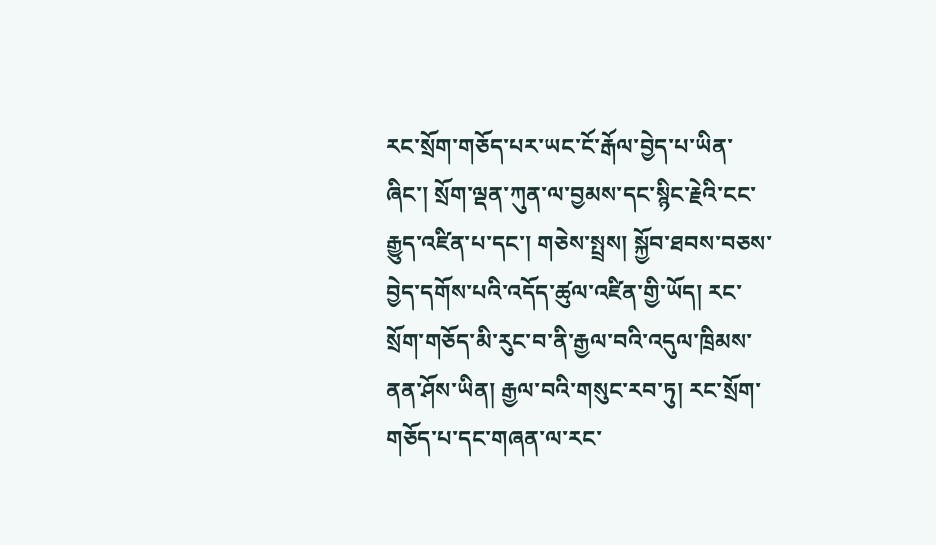རང་སྲོག་གཅོད་པར་ཡང་ངོ་རྒོལ་བྱེད་པ་ཡིན་ཞིང་། སྲོག་ལྡན་ཀུན་ལ་བྱམས་དང་སྙིང་རྗེའི་ངང་རྒྱུད་འཛིན་པ་དང་། གཅེས་སྤྲས། སྐྱོབ་ཐབས་བཅས་བྱེད་དགོས་པའི་འདོད་ཚུལ་འཛིན་གྱི་ཡོད། རང་སྲོག་གཅོད་མི་རུང་བ་ནི་རྒྱལ་བའི་འདུལ་ཁྲིམས་ནན་ཤོས་ཡིན། རྒྱལ་བའི་གསུང་རབ་ཏུ། རང་སྲོག་གཅོད་པ་དང་གཞན་ལ་རང་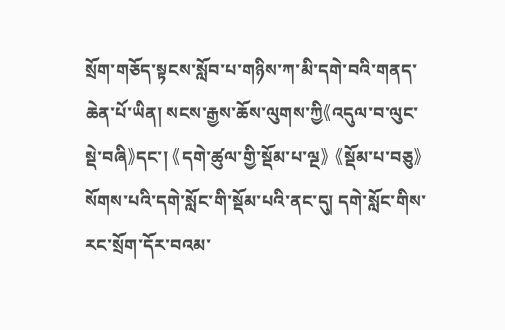སྲོག་གཅོད་སྟངས་སློབ་པ་གཉིས་ཀ་མི་དགེ་བའི་གནད་ཆེན་པོ་ཡིན། སངས་རྒྱས་ཆོས་ལུགས་ཀྱི《འདུལ་བ་ལུང་སྡེ་བཞི》དང་། 《དགེ་ཚུལ་གྱི་སྡོམ་པ་ལྔ》 《སྡོམ་པ་བཅུ》སོགས་པའི་དགེ་སློང་གི་སྡོམ་པའི་ནང་དུ། དགེ་སློང་གིས་རང་སྲོག་དོར་བའམ་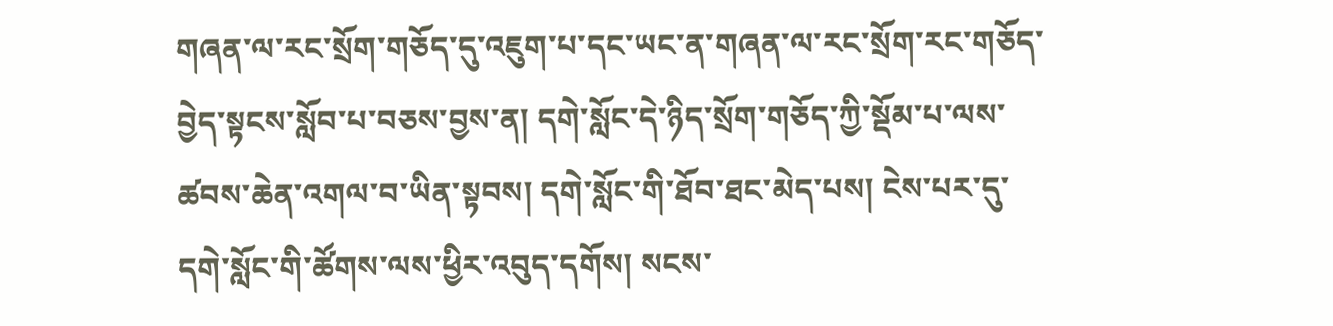གཞན་ལ་རང་སྲོག་གཅོད་དུ་འཇུག་པ་དང་ཡང་ན་གཞན་ལ་རང་སྲོག་རང་གཅོད་བྱེད་སྟངས་སློབ་པ་བཅས་བྱས་ན། དགེ་སློང་དེ་ཉིད་སྲོག་གཅོད་ཀྱི་སྡོམ་པ་ལས་ཚབས་ཆེན་འགལ་བ་ཡིན་སྟབས། དགེ་སློང་གི་ཐོབ་ཐང་མེད་པས། ངེས་པར་དུ་དགེ་སློང་གི་ཚོགས་ལས་ཕྱིར་འབུད་དགོས། སངས་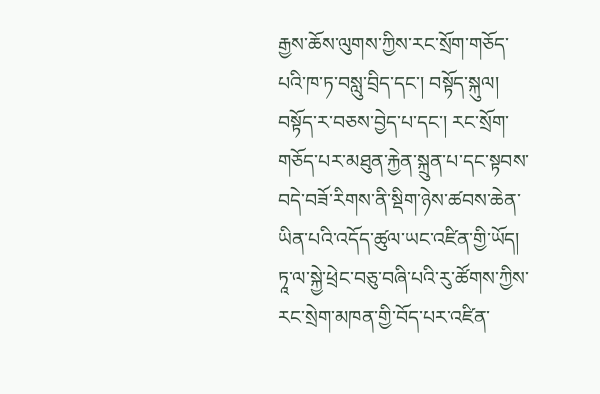རྒྱས་ཆོས་ལུགས་ཀྱིས་རང་སྲོག་གཅོད་པའི་ཁ་ཏ་བསླུ་བྲིད་དང་། བསྟོད་སྐུལ། བསྟོད་ར་བཅས་བྱེད་པ་དང་། རང་སྲོག་གཅོད་པར་མཐུན་རྐྱེན་སྐྲུན་པ་དང་སྟབས་བདེ་བཟོ་རིགས་ནི་སྡིག་ཉེས་ཚབས་ཆེན་ཡིན་པའི་འདོད་ཚུལ་ཡང་འཛིན་གྱི་ཡོད། ཏཱ་ལ་སྐྱེ་ཕྲེང་བཅུ་བཞི་པའི་རུ་ཚོགས་ཀྱིས་རང་སྲེག་མཁན་གྱི་བོད་པར་འཛིན་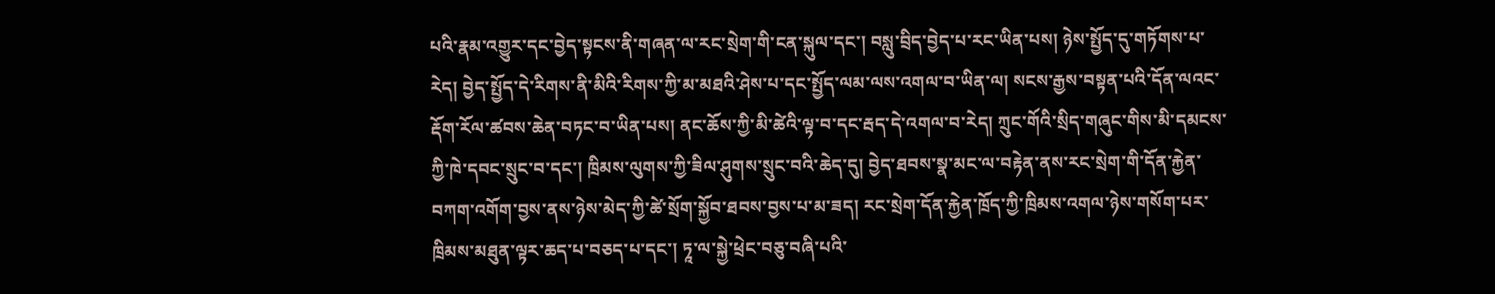པའི་རྣམ་འགྱུར་དང་བྱེད་སྟངས་ནི་གཞན་ལ་རང་སྲེག་གི་ངན་སྐུལ་དང་། བསླུ་བྲིད་བྱེད་པ་རང་ཡིན་པས། ཉེས་སྤྱོད་དུ་གཏོགས་པ་རེད། བྱེད་སྤྱོད་དེ་རིགས་ནི་མིའི་རིགས་ཀྱི་མ་མཐའི་ཤེས་པ་དང་སྤྱོད་ལམ་ལས་འགལ་བ་ཡིན་ལ། སངས་རྒྱས་བསྟན་པའི་དོན་ལའང་རྡོག་རོལ་ཚབས་ཆེན་བཏང་བ་ཡིན་པས། ནང་ཆོས་ཀྱི་མི་ཚེའི་ལྟ་བ་དང་རྦད་དེ་འགལ་བ་རེད། ཀྲུང་གོའི་སྲིད་གཞུང་གིས་མི་དམངས་ཀྱི་ཁེ་དབང་སྲུང་བ་དང་། ཁྲིམས་ལུགས་ཀྱི་ཟིལ་ཤུགས་སྲུང་བའི་ཆེད་དུ། བྱེད་ཐབས་སྣ་མང་ལ་བརྟེན་ནས་རང་སྲེག་གི་དོན་རྐྱེན་བཀག་འགོག་བྱས་ནས་ཉེས་མེད་ཀྱི་ཚེ་སྲོག་སྐྱོབ་ཐབས་བྱས་པ་མ་ཟད། རང་སྲེག་དོན་རྐྱེན་ཁྲོད་ཀྱི་ཁྲིམས་འགལ་ཉེས་གསོག་པར་ཁྲིམས་མཐུན་ལྟར་ཆད་པ་བཅད་པ་དང་། ཏཱ་ལ་སྐྱེ་ཕྲེང་བཅུ་བཞི་པའི་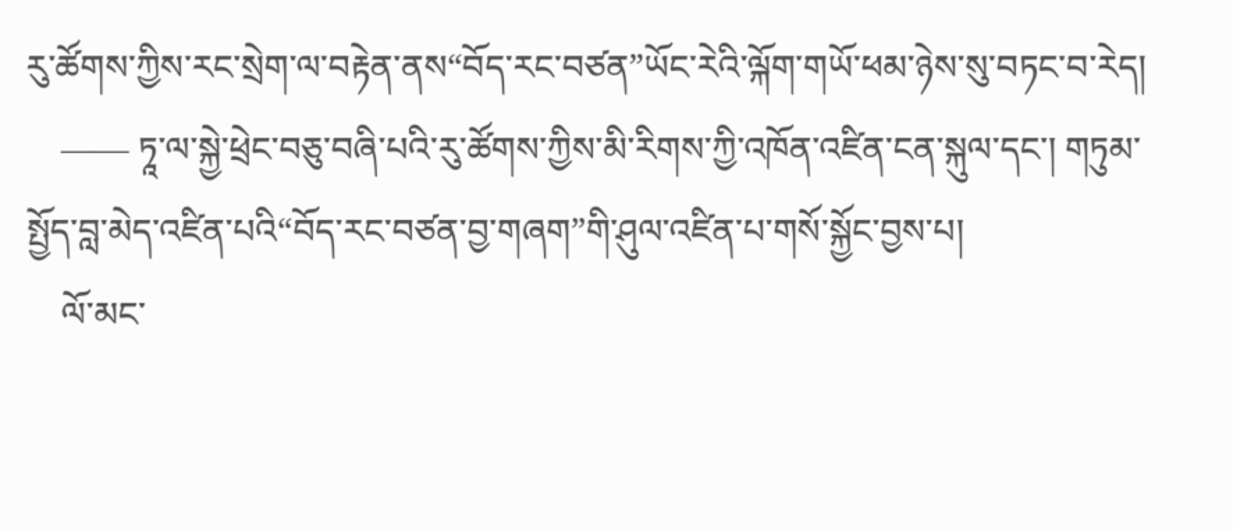རུ་ཚོགས་ཀྱིས་རང་སྲེག་ལ་བརྟེན་ནས“བོད་རང་བཙན”ཡོང་རེའི་ལྐོག་གཡོ་ཕམ་ཉེས་སུ་བཏང་བ་རེད།
    —— ཏཱ་ལ་སྐྱེ་ཕྲེང་བཅུ་བཞི་པའི་རུ་ཚོགས་ཀྱིས་མི་རིགས་ཀྱི་འཁོན་འཛིན་ངན་སྐུལ་དང་། གཏུམ་སྤྱོད་བླ་མེད་འཛིན་པའི“བོད་རང་བཙན་བྱ་གཞག”གི་ཤུལ་འཛིན་པ་གསོ་སྐྱོང་བྱས་པ།
    ལོ་མང་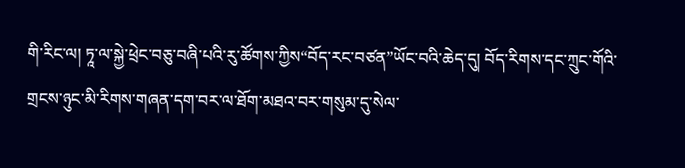གི་རིང་ལ། ཏཱ་ལ་སྐྱེ་ཕྲེང་བཅུ་བཞི་པའི་རུ་ཚོགས་ཀྱིས“བོད་རང་བཙན”ཡོང་བའི་ཆེད་དུ། བོད་རིགས་དང་ཀྲུང་གོའི་གྲངས་ཉུང་མི་རིགས་གཞན་དག་བར་ལ་ཐོག་མཐའ་བར་གསུམ་དུ་སེལ་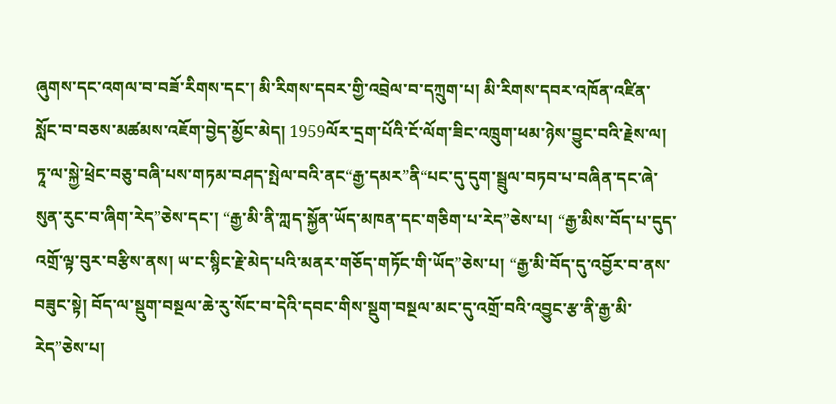ཞུགས་དང་འགལ་བ་བཟོ་རིགས་དང་། མི་རིགས་དབར་གྱི་འབྲེལ་བ་དཀྲུག་པ། མི་རིགས་དབར་འཁོན་འཛིན་སློང་བ་བཅས་མཚམས་འཇོག་བྱེད་མྱོང་མེད། 1959ལོར་དྲག་པོའི་ངོ་ལོག་ཟིང་འཁྲུག་ཕམ་ཉེས་བྱུང་བའི་རྗེས་ལ། ཏཱ་ལ་སྐྱེ་ཕྲེང་བཅུ་བཞི་པས་གཏམ་བཤད་སྤེལ་བའི་ནང“རྒྱ་དམར”ནི“པང་དུ་དུག་སྦྲུལ་བཏབ་པ་བཞིན་དང་ཞེ་སུན་རུང་བ་ཞིག་རེད”ཅེས་དང་། “རྒྱ་མི་ནི་ཀླད་སྐྱོན་ཡོད་མཁན་དང་གཅིག་པ་རེད”ཅེས་པ། “རྒྱ་མིས་བོད་པ་དུད་འགྲོ་ལྟ་བུར་བརྩིས་ནས། ཡ་ང་སྙིང་རྗེ་མེད་པའི་མནར་གཅོད་གཏོང་གི་ཡོད”ཅེས་པ། “རྒྱ་མི་བོད་དུ་འབྱོར་བ་ནས་བཟུང་སྟེ། བོད་ལ་སྡུག་བསྔལ་ཆེ་རུ་སོང་བ་དེའི་དབང་གིས་སྡུག་བསྔལ་མང་དུ་འགྲོ་བའི་འབྱུང་རྩ་ནི་རྒྱ་མི་རེད”ཅེས་པ།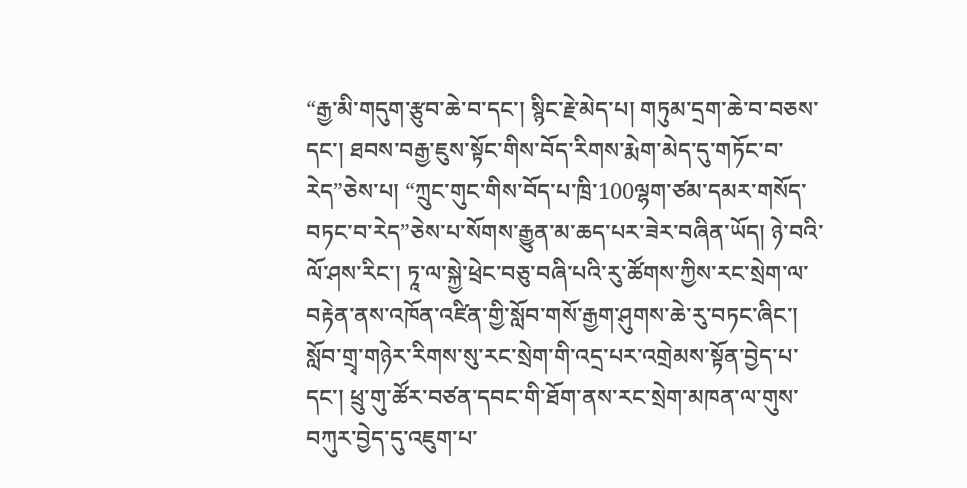“རྒྱ་མི་གདུག་རྩུབ་ཆེ་བ་དང་། སྙིང་རྗེ་མེད་པ། གཏུམ་དྲག་ཆེ་བ་བཅས་དང་། ཐབས་བརྒྱ་ཇུས་སྟོང་གིས་བོད་རིགས་རྨེག་མེད་དུ་གཏོང་བ་རེད”ཅེས་པ། “ཀྲུང་གུང་གིས་བོད་པ་ཁྲི་100ལྷག་ཙམ་དམར་གསོད་བཏང་བ་རེད”ཅེས་པ་སོགས་རྒྱུན་མ་ཆད་པར་ཟེར་བཞིན་ཡོད། ཉེ་བའི་ལོ་ཤས་རིང་། ཏཱ་ལ་སྐྱེ་ཕྲེང་བཅུ་བཞི་པའི་རུ་ཚོགས་ཀྱིས་རང་སྲེག་ལ་བརྟེན་ནས་འཁོན་འཛིན་གྱི་སློབ་གསོ་རྒྱག་ཤུགས་ཆེ་རུ་བཏང་ཞིང་། སློབ་གྲྭ་གཉེར་རིགས་སུ་རང་སྲེག་གི་འདྲ་པར་འགྲེམས་སྟོན་བྱེད་པ་དང་། ཕྲུ་གུ་ཚོར་བཙན་དབང་གི་ཐོག་ནས་རང་སྲེག་མཁན་ལ་གུས་བཀུར་བྱེད་དུ་འཇུག་པ་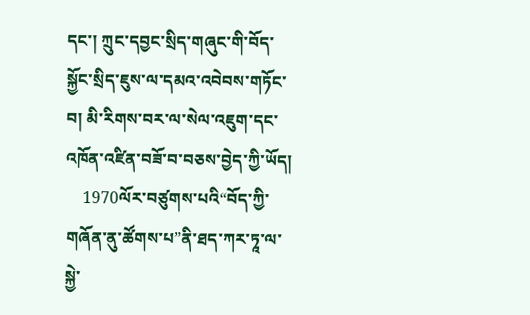དང་། ཀྲུང་དབྱང་སྲིད་གཞུང་གི་བོད་སྐྱོང་སྲིད་ཇུས་ལ་དམའ་འབེབས་གཏོང་བ། མི་རིགས་བར་ལ་སེལ་འཇུག་དང་འཁོན་འཛིན་བཟོ་བ་བཅས་བྱེད་ཀྱི་ཡོད།
    1970ལོར་བཙུགས་པའི“བོད་ཀྱི་གཞོན་ནུ་ཚོགས་པ”ནི་ཐད་ཀར་ཏཱ་ལ་སྐྱེ་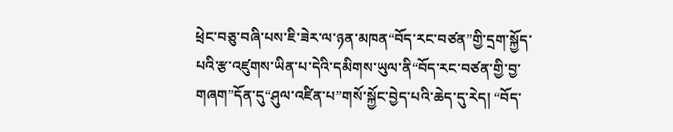ཕྲེང་བཅུ་བཞི་པས་ཇི་ཟེར་ལ་ཉན་མཁན“བོད་རང་བཙན”གྱི་དྲག་སྐྱོད་པའི་རྩ་འཛུགས་ཡིན་པ་དེའི་དམིགས་ཡུལ་ནི“བོད་རང་བཙན་གྱི་བྱ་གཞག”དོན་དུ“ཤུལ་འཛིན་པ”གསོ་སྐྱོང་བྱེད་པའི་ཆེད་དུ་རེད། “བོད་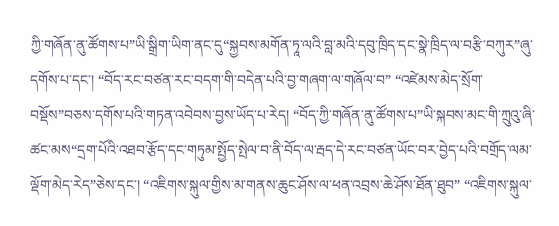ཀྱི་གཞོན་ནུ་ཚོགས་པ”ཡི་སྒྲིག་ཡིག་ནང་དུ“སྐྱབས་མགོན་ཏཱ་ལའི་བླ་མའི་དབུ་ཁྲིད་དང་སྣེ་ཁྲིད་ལ་བརྩི་བཀུར”ཞུ་དགོས་པ་དང་། “བོད་རང་བཙན་རང་བདག་གི་བདེན་པའི་བྱ་གཞག་ལ་གཞོལ་བ” “འཛེམས་མེད་སྲོག་བསྡོས”བཅས་དགོས་པའི་གཏན་འབེབས་བྱས་ཡོད་པ་རེད། “བོད་ཀྱི་གཞོན་ནུ་ཚོགས་པ”ཡི་སྐབས་མང་གི་ཀྲུའུ་ཞི་ཚང་མས“དྲག་པོའི་འཐབ་རྩོད་དང་གཏུམ་སྤྱོད་སྤེལ་བ་ནི་བོད་ལ་རྦད་དེ་རང་བཙན་ཡོང་བར་བྱེད་པའི་བགྲོད་ལམ་ལྡོག་མེད་རེད”ཅེས་དང་། “འཇིགས་སྐུལ་གྱིས་མ་གནས་ཆུང་ཤོས་ལ་ཕན་འབྲས་ཆེ་ཤོས་ཐོན་ཐུབ” “འཇིགས་སྐུལ་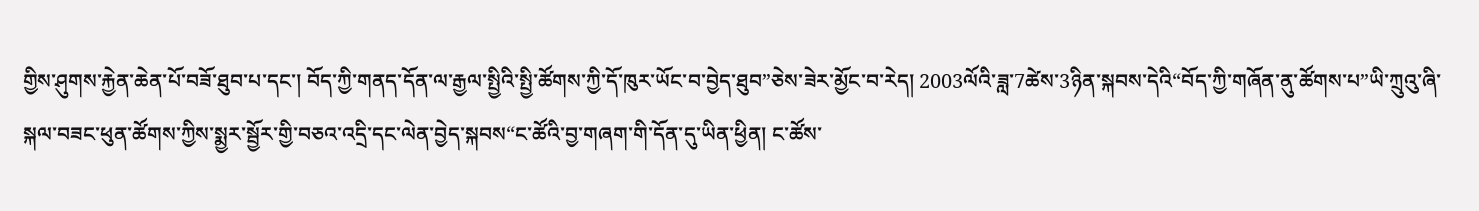གྱིས་ཤུགས་རྐྱེན་ཆེན་པོ་བཟོ་ཐུབ་པ་དང་། བོད་ཀྱི་གནད་དོན་ལ་རྒྱལ་སྤྱིའི་སྤྱི་ཚོགས་ཀྱི་དོ་ཁུར་ཡོང་བ་བྱེད་ཐུབ”ཅེས་ཟེར་མྱོང་བ་རེད། 2003ལོའི་ཟླ་7ཚེས་3ཉིན་སྐབས་དེའི“བོད་ཀྱི་གཞོན་ནུ་ཚོགས་པ”ཡི་ཀྲུའུ་ཞི་སྐལ་བཟང་ཕུན་ཚོགས་ཀྱིས་སྨྱར་སྦྱོར་གྱི་བཅའ་འདྲི་དང་ལེན་བྱེད་སྐབས“ང་ཚོའི་བྱ་གཞག་གི་དོན་དུ་ཡིན་ཕྱིན། ང་ཚོས་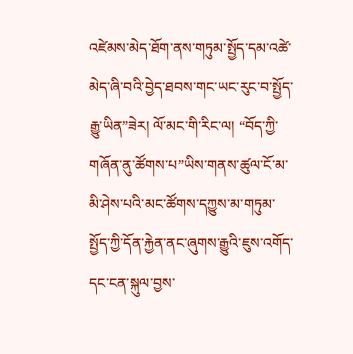འཛེམས་མེད་ཐོག་ནས་གཏུམ་སྤྱོད་དམ་འཚེ་མེད་ཞི་བའི་བྱེད་ཐབས་གང་ཡང་རུང་བ་སྤྱོད་རྒྱུ་ཡིན”ཟེར། ལོ་མང་གི་རིང་ལ། “བོད་ཀྱི་གཞོན་ནུ་ཚོགས་པ”ཡིས་གནས་ཚུལ་ངོ་མ་མི་ཤེས་པའི་མང་ཚོགས་དཀྱུས་མ་གཏུམ་སྤྱོད་ཀྱི་དོན་རྐྱེན་ནང་ཞུགས་རྒྱུའི་ཇུས་འགོད་དང་ངན་སྐུལ་བྱས་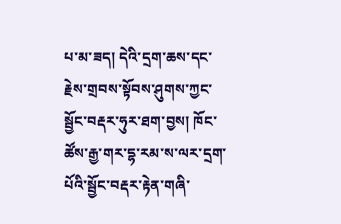པ་མ་ཟད། དེའི་དྲག་ཆས་དང་རྗེས་གྲབས་སྟོབས་ཤུགས་ཀྱང་སྦྱོང་བརྡར་ཧུར་ཐག་བྱས། ཁོང་ཚོས་རྒྱ་གར་དྷ་རམ་ས་ལར་དྲག་པོའི་སྦྱོང་བརྡར་རྟེན་གཞི་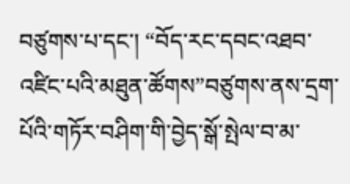བཙུགས་པ་དང་། “བོད་རང་དབང་འཐབ་འཛིང་པའི་མཐུན་ཚོགས”བཙུགས་ནས་དྲག་པོའི་གཏོར་བཤིག་གི་བྱེད་སྒོ་སྤེལ་བ་མ་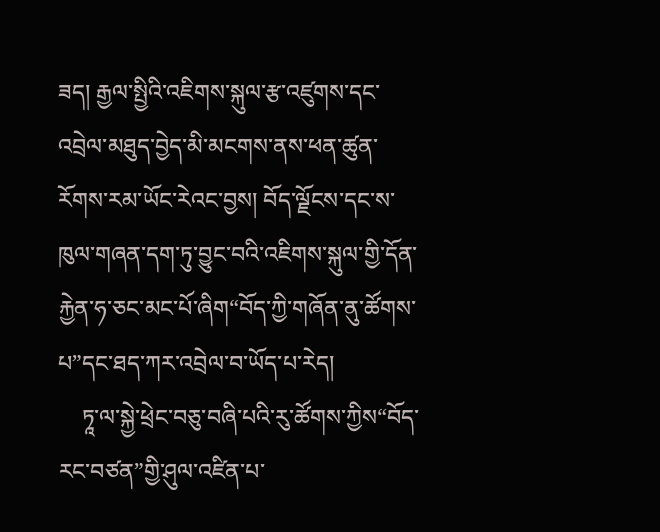ཟད། རྒྱལ་སྤྱིའི་འཇིགས་སྐུལ་རྩ་འཛུགས་དང་འབྲེལ་མཐུད་བྱེད་མི་མངགས་ནས་ཕན་ཚུན་རོགས་རམ་ཡོང་རེའང་བྱས། བོད་ལྗོངས་དང་ས་ཁུལ་གཞན་དག་ཏུ་བྱུང་བའི་འཇིགས་སྐུལ་གྱི་དོན་རྐྱེན་ཧ་ཅང་མང་པོ་ཞིག“བོད་ཀྱི་གཞོན་ནུ་ཚོགས་པ”དང་ཐད་ཀར་འབྲེལ་བ་ཡོད་པ་རེད།
    ཏཱ་ལ་སྐྱེ་ཕྲེང་བཅུ་བཞི་པའི་རུ་ཚོགས་ཀྱིས“བོད་རང་བཙན”གྱི་ཤུལ་འཛིན་པ་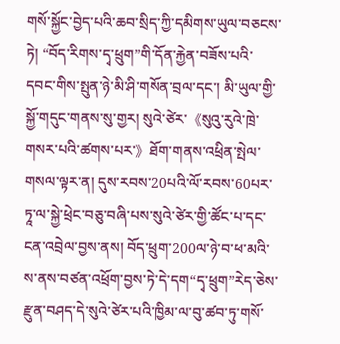གསོ་སྐྱོང་བྱེད་པའི་ཆབ་སྲིད་ཀྱི་དམིགས་ཡུལ་བཅངས་ཏེ། “བོད་རིགས་དྭ་ཕྲུག”གི་དོན་རྐྱེན་བཟོས་པའི་དབང་གིས་སྤུན་ཉེ་མི་ཤི་གསོན་བྲལ་དང་། མི་ཡུལ་གྱི་སྐྱོ་གདུང་གནས་སུ་གྱར། སུའེ་ཙེར་《སུའུ་རུའེ་ཁྲེ་གསར་པའི་ཚགས་པར་》ཐོག་གནས་འཕྲིན་སྤེལ་གསལ་ལྟར་ན། དུས་རབས་20པའི་ལོ་རབས་60པར་ཏཱ་ལ་སྐྱེ་ཕྲེང་བཅུ་བཞི་པས་སུའེ་ཙེར་གྱི་ཚོང་པ་དང་ངན་འབྲེལ་བྱས་ནས། བོད་ཕྲུག་200ལ་ཉེ་བ་ཕ་མའི་ས་ནས་བཙན་འཕྲོག་བྱས་ཏེ་དེ་དག“དྭ་ཕྲུག”རེད་ཅེས་རྫུན་བཤད་དེ་སུའེ་ཙེར་པའི་ཁྱིམ་ལ་བུ་ཚབ་ཏུ་གསོ་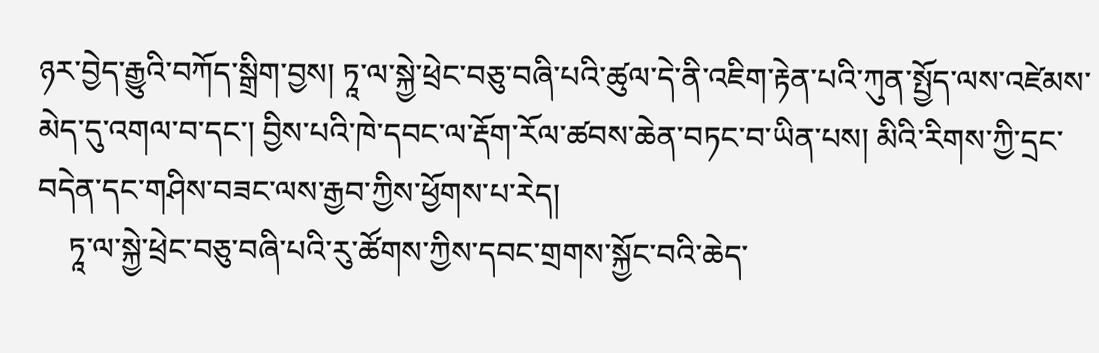ཉར་བྱེད་རྒྱུའི་བཀོད་སྒྲིག་བྱས། ཏཱ་ལ་སྐྱེ་ཕྲེང་བཅུ་བཞི་པའི་ཚུལ་དེ་ནི་འཇིག་རྟེན་པའི་ཀུན་སྤྱོད་ལས་འཛེམས་མེད་དུ་འགལ་བ་དང་། བྱིས་པའི་ཁེ་དབང་ལ་རྡོག་རོལ་ཚབས་ཆེན་བཏང་བ་ཡིན་པས། མིའི་རིགས་ཀྱི་དྲང་བདེན་དང་གཤིས་བཟང་ལས་རྒྱབ་ཀྱིས་ཕྱོགས་པ་རེད།
    ཏཱ་ལ་སྐྱེ་ཕྲེང་བཅུ་བཞི་པའི་རུ་ཚོགས་ཀྱིས་དབང་གྲགས་སྐྱོང་བའི་ཆེད་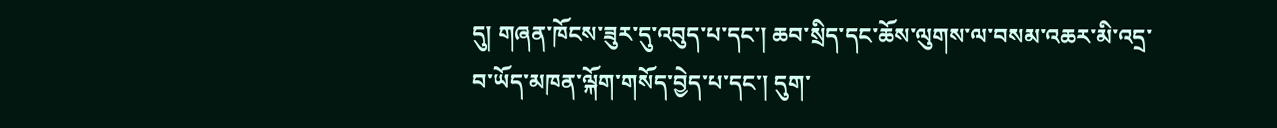དུ། གཞན་ཁོངས་ཟུར་དུ་འབུད་པ་དང་། ཆབ་སྲིད་དང་ཆོས་ལུགས་ལ་བསམ་འཆར་མི་འདྲ་བ་ཡོད་མཁན་ལྐོག་གསོད་བྱེད་པ་དང་། དུག་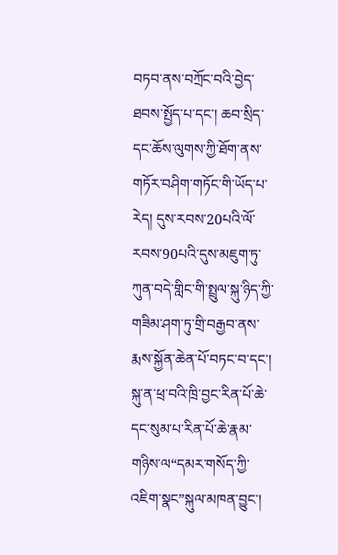བཏབ་ནས་བཀྲོང་བའི་བྱེད་ཐབས་སྤྱོད་པ་དང་། ཆབ་སྲིད་དང་ཆོས་ལུགས་ཀྱི་ཐོག་ནས་གཏོར་བཤིག་གཏོང་གི་ཡོད་པ་རེད། དུས་རབས་20པའི་ལོ་རབས་90པའི་དུས་མཇུག་ཏུ་ཀུན་བདེ་གླིང་གི་སྤྲུལ་སྐུ་ཉིད་ཀྱི་གཟིམ་ཤག་ཏུ་གྲི་བརྒྱབ་ནས་རྨས་སྐྱོན་ཆེན་པོ་བཏང་བ་དང་། སྐུ་ན་ཕྲ་བའི་ཁྲི་བྱང་རིན་པོ་ཆེ་དང་སུམ་པ་རིན་པོ་ཆེ་རྣམ་གཉིས་ལ“དམར་གསོད་ཀྱི་འཇིག་སྣང”སྐུལ་མཁན་བྱུང་།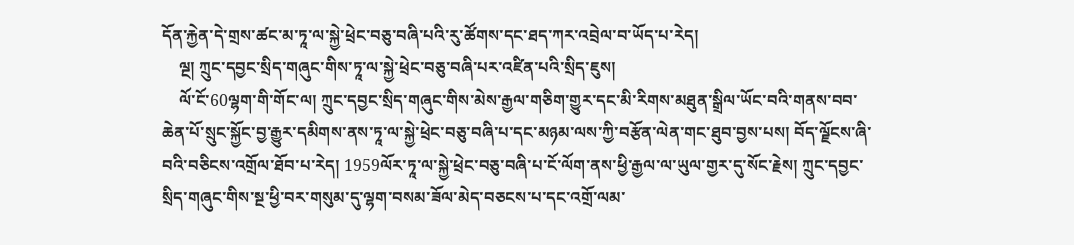དོན་རྐྱེན་དེ་གྲས་ཚང་མ་ཏཱ་ལ་སྐྱེ་ཕྲེང་བཅུ་བཞི་པའི་རུ་ཚོགས་དང་ཐད་ཀར་འབྲེལ་བ་ཡོད་པ་རེད།
    ལྔ། ཀྲུང་དབྱང་སྲིད་གཞུང་གིས་ཏཱ་ལ་སྐྱེ་ཕྲེང་བཅུ་བཞི་པར་འཛིན་པའི་སྲིད་ཇུས།
    ལོ་ངོ་60ལྷག་གི་གོང་ལ། ཀྲུང་དབྱང་སྲིད་གཞུང་གིས་མེས་རྒྱལ་གཅིག་གྱུར་དང་མི་རིགས་མཐུན་སྒྲིལ་ཡོང་བའི་གནས་བབ་ཆེན་པོ་སྲུང་སྐྱོང་བྱ་རྒྱུར་དམིགས་ནས་ཏཱ་ལ་སྐྱེ་ཕྲེང་བཅུ་བཞི་པ་དང་མཉམ་ལས་ཀྱི་བརྩོན་ལེན་གང་ཐུབ་བྱས་པས། བོད་ལྗོངས་ཞི་བའི་བཅིངས་འགྲོལ་ཐོབ་པ་རེད། 1959ལོར་ཏཱ་ལ་སྐྱེ་ཕྲེང་བཅུ་བཞི་པ་ངོ་ལོག་ནས་ཕྱི་རྒྱལ་ལ་ཡུལ་གྱར་དུ་སོང་རྗེས། ཀྲུང་དབྱང་སྲིད་གཞུང་གིས་སྔ་ཕྱི་བར་གསུམ་དུ་ལྷག་བསམ་ཟོལ་མེད་བཅངས་པ་དང་འགྲོ་ལམ་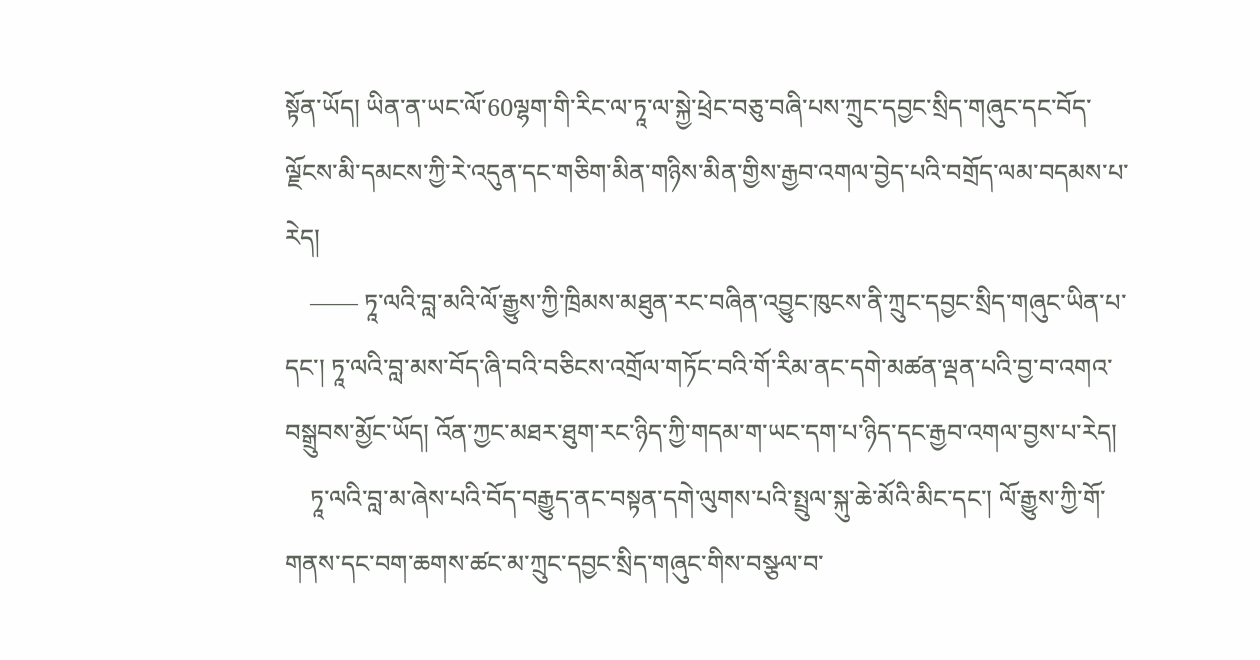སྟོན་ཡོད། ཡིན་ན་ཡང་ལོ་60ལྷག་གི་རིང་ལ་ཏཱ་ལ་སྐྱེ་ཕྲེང་བཅུ་བཞི་པས་ཀྲུང་དབྱང་སྲིད་གཞུང་དང་བོད་ལྗོངས་མི་དམངས་ཀྱི་རེ་འདུན་དང་གཅིག་མིན་གཉིས་མིན་གྱིས་རྒྱབ་འགལ་བྱེད་པའི་བགྲོད་ལམ་བདམས་པ་རེད།
    —— ཏཱ་ལའི་བླ་མའི་ལོ་རྒྱུས་ཀྱི་ཁྲིམས་མཐུན་རང་བཞིན་འབྱུང་ཁུངས་ནི་ཀྲུང་དབྱང་སྲིད་གཞུང་ཡིན་པ་དང་། ཏཱ་ལའི་བླ་མས་བོད་ཞི་བའི་བཅིངས་འགྲོལ་གཏོང་བའི་གོ་རིམ་ནང་དགེ་མཚན་ལྡན་པའི་བྱ་བ་འགའ་བསྒྲུབས་མྱོང་ཡོད། འོན་ཀྱང་མཐར་ཐུག་རང་ཉིད་ཀྱི་གདམ་ག་ཡང་དག་པ་ཉིད་དང་རྒྱབ་འགལ་བྱས་པ་རེད།
    ཏཱ་ལའི་བླ་མ་ཞེས་པའི་བོད་བརྒྱུད་ནང་བསྟན་དགེ་ལུགས་པའི་སྤྲུལ་སྐུ་ཆེ་མོའི་མིང་དང་། ལོ་རྒྱུས་ཀྱི་གོ་གནས་དང་བག་ཆགས་ཚང་མ་ཀྲུང་དབྱང་སྲིད་གཞུང་གིས་བསྩལ་བ་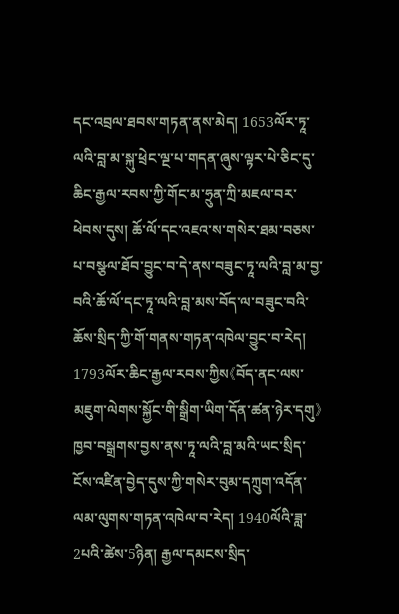དང་འབྲལ་ཐབས་གཏན་ནས་མེད། 1653ལོར་ཏཱ་ལའི་བླ་མ་སྐུ་ཕྲེང་ལྔ་པ་གདན་ཞུས་ལྟར་པེ་ཅིང་དུ་ཆིང་རྒྱལ་རབས་ཀྱི་གོང་མ་ཧྲུན་ཀྲི་མཇལ་བར་ཕེབས་དུས། ཆོ་ལོ་དང་འཇའ་ས་གསེར་ཐམ་བཅས་པ་བསྩལ་ཐོབ་བྱུང་བ་དེ་ནས་བཟུང་ཏཱ་ལའི་བླ་མ་བྱ་བའི་ཆོ་ལོ་དང་ཏཱ་ལའི་བླ་མས་བོད་ལ་བཟུང་བའི་ཆོས་སྲིད་ཀྱི་གོ་གནས་གཏན་འཁེལ་བྱུང་བ་རེད། 1793ལོར་ཆིང་རྒྱལ་རབས་ཀྱིས《བོད་ནང་ལས་མཇུག་ལེགས་སྐྱོང་གི་སྒྲིག་ཡིག་དོན་ཚན་ཉེར་དགུ》ཁྱབ་བསྒྲགས་བྱས་ནས་ཏཱ་ལའི་བླ་མའི་ཡང་སྲིད་ངོས་འཛིན་བྱེད་དུས་ཀྱི་གསེར་བུམ་དཀྲུག་འདོན་ལམ་ལུགས་གཏན་འཁེལ་བ་རེད། 1940ལོའི་ཟླ་2པའི་ཚེས་5ཉིན། རྒྱལ་དམངས་སྲིད་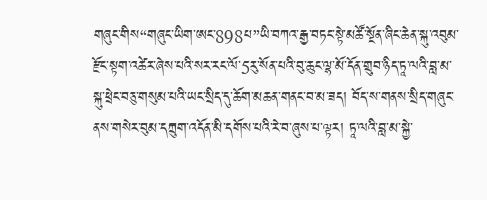གཞུང་གིས“གཞུང་ཡིག་ཨང་898པ”ཡི་བཀའ་རྒྱ་བཏང་སྟེ་མཚོ་སྔོན་ཞིང་ཆེན་སྐུ་འབུམ་རྫོང་སྟག་འཚེར་ཞེས་པའི་སར་རང་ལོ་5རུ་སོན་པའི་བུ་ཆུང་ལྷ་མོ་དོན་གྲུབ་ཉིད་ཏཱ་ལའི་བླ་མ་སྐུ་ཕྲེང་བཅུ་གསུམ་པའི་ཡང་སྲིད་དུ་ཆོག་མཆན་གནང་བ་མ་ཟད། བོད་ས་གནས་སྲིད་གཞུང་ནས་གསེར་བུམ་དཀྲུག་འདོན་མི་དགོས་པའི་རེ་བ་ཞུས་པ་ལྟར། ཏཱ་ལའི་བླ་མ་སྐྱེ་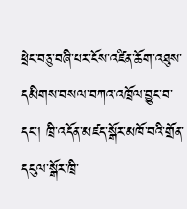ཕྲེང་བཅུ་བཞི་པར་ངོས་འཛིན་ཆོག་འཐུས་དམིགས་བསལ་བཀའ་འཁྲོལ་བྱུང་བ་དང་། ཁྲི་འདོན་མཛད་སྒོར་མཁོ་བའི་གྲོན་དངུལ་སྒོར་ཁྲི་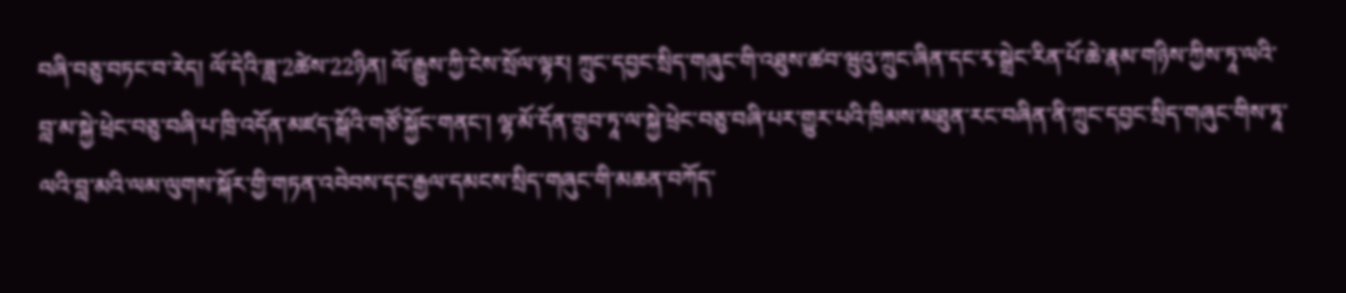བཞི་བཅུ་བཏང་བ་རེད། ལོ་དེའི་ཟླ་2ཚེས་22ཉིན། ལོ་རྒྱུས་ཀྱི་ངེས་སྲོལ་ལྟར། ཀྲུང་དབྱང་སྲིད་གཞུང་གི་འཐུས་ཚབ་ཝུའུ་ཀྲུང་ཞིན་དང་རྭ་སྒྲེང་རིན་པོ་ཆེ་རྣམ་གཉིས་ཀྱིས་ཏཱ་ལའི་བླ་མ་སྐྱེ་ཕྲེང་བཅུ་བཞི་པ་ཁྲི་འདོན་མཛད་སྒོའི་གཙོ་སྐྱོང་གནང་། ལྷ་མོ་དོན་གྲུབ་ཏཱ་ལ་སྐྱེ་ཕྲེང་བཅུ་བཞི་པར་གྱུར་པའི་ཁྲིམས་མཐུན་རང་བཞིན་ནི་ཀྲུང་དབྱང་སྲིད་གཞུང་གིས་ཏཱ་ལའི་བླ་མའི་ལམ་ལུགས་སྐོར་གྱི་གཏན་འབེབས་དང་རྒྱལ་དམངས་སྲིད་གཞུང་གི་མཆན་བཀོད་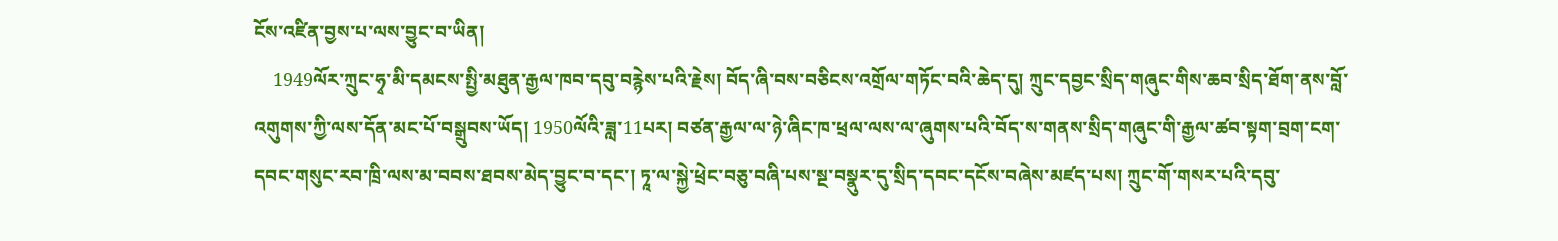ངོས་འཛིན་བྱས་པ་ལས་བྱུང་བ་ཡིན།
    1949ལོར་ཀྲུང་ཧྭ་མི་དམངས་སྤྱི་མཐུན་རྒྱལ་ཁབ་དབུ་བརྙེས་པའི་རྗེས། བོད་ཞི་བས་བཅིངས་འགྲོལ་གཏོང་བའི་ཆེད་དུ། ཀྲུང་དབྱང་སྲིད་གཞུང་གིས་ཆབ་སྲིད་ཐོག་ནས་བློ་འགུགས་ཀྱི་ལས་དོན་མང་པོ་བསྒྲུབས་ཡོད། 1950ལོའི་ཟླ་11པར། བཙན་རྒྱལ་ལ་ཉེ་ཞིང་ཁ་ཕྲལ་ལས་ལ་ཞུགས་པའི་བོད་ས་གནས་སྲིད་གཞུང་གི་རྒྱལ་ཚབ་སྟག་བྲག་ངག་དབང་གསུང་རབ་ཁྲི་ལས་མ་བབས་ཐབས་མེད་བྱུང་བ་དང་། ཏཱ་ལ་སྐྱེ་ཕྲེང་བཅུ་བཞི་པས་སྔ་བསྣུར་དུ་སྲིད་དབང་དངོས་བཞེས་མཛད་པས། ཀྲུང་གོ་གསར་པའི་དབུ་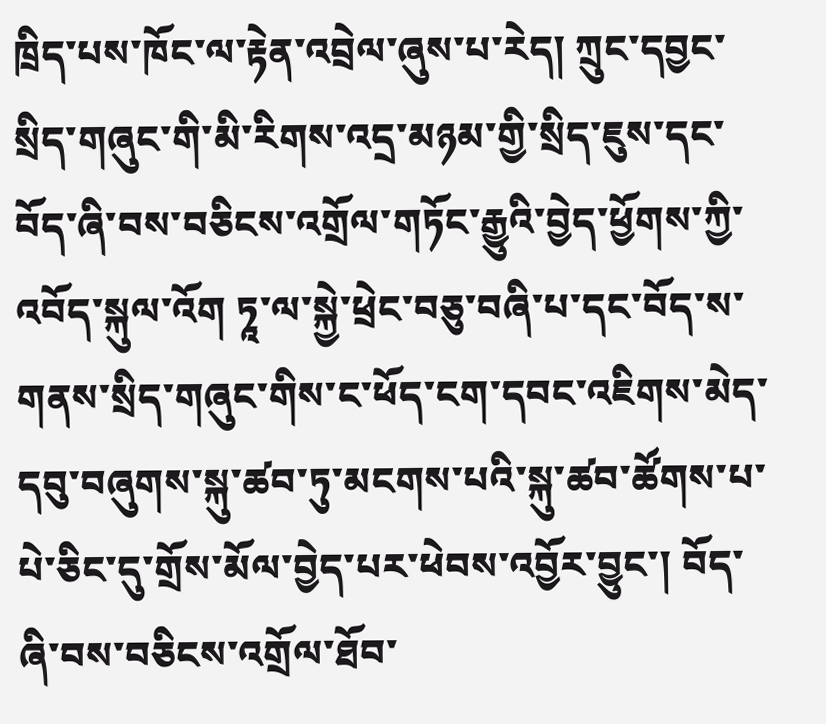ཁྲིད་པས་ཁོང་ལ་རྟེན་འབྲེལ་ཞུས་པ་རེད། ཀྲུང་དབྱང་སྲིད་གཞུང་གི་མི་རིགས་འདྲ་མཉམ་གྱི་སྲིད་ཇུས་དང་བོད་ཞི་བས་བཅིངས་འགྲོལ་གཏོང་རྒྱུའི་བྱེད་ཕྱོགས་ཀྱི་འབོད་སྐུལ་འོག ཏཱ་ལ་སྐྱེ་ཕྲེང་བཅུ་བཞི་པ་དང་བོད་ས་གནས་སྲིད་གཞུང་གིས་ང་ཕོད་ངག་དབང་འཇིགས་མེད་དབུ་བཞུགས་སྐུ་ཚབ་ཏུ་མངགས་པའི་སྐུ་ཚབ་ཚོགས་པ་པེ་ཅིང་དུ་གྲོས་མོལ་བྱེད་པར་ཕེབས་འབྱོར་བྱུང་། བོད་ཞི་བས་བཅིངས་འགྲོལ་ཐོབ་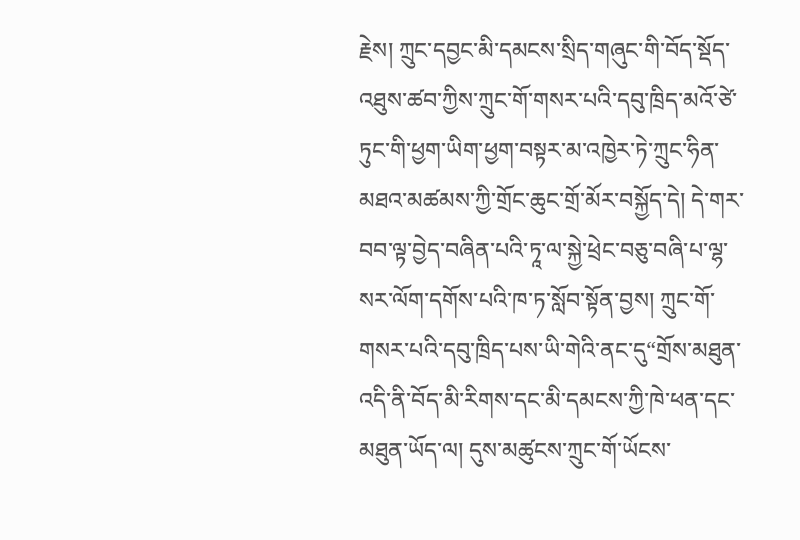རྗེས། ཀྲུང་དབྱང་མི་དམངས་སྲིད་གཞུང་གི་བོད་སྡོད་འཐུས་ཚབ་ཀྱིས་ཀྲུང་གོ་གསར་པའི་དབུ་ཁྲིད་མའོ་ཙེ་ཏུང་གི་ཕྱག་ཡིག་ཕྱག་བསྟར་མ་འཁྱེར་ཏེ་ཀྲུང་ཧིན་མཐའ་མཚམས་ཀྱི་གྲོང་ཆུང་གྲོ་མོར་བསྐྱོད་དེ། དེ་གར་བབ་ལྟ་བྱེད་བཞིན་པའི་ཏཱ་ལ་སྐྱེ་ཕྲེང་བཅུ་བཞི་པ་ལྷ་སར་ལོག་དགོས་པའི་ཁ་ཏ་སློབ་སྟོན་བྱས། ཀྲུང་གོ་གསར་པའི་དབུ་ཁྲིད་པས་ཡི་གེའི་ནང་དུ“གྲོས་མཐུན་འདི་ནི་བོད་མི་རིགས་དང་མི་དམངས་ཀྱི་ཁེ་ཕན་དང་མཐུན་ཡོད་ལ། དུས་མཚུངས་ཀྲུང་གོ་ཡོངས་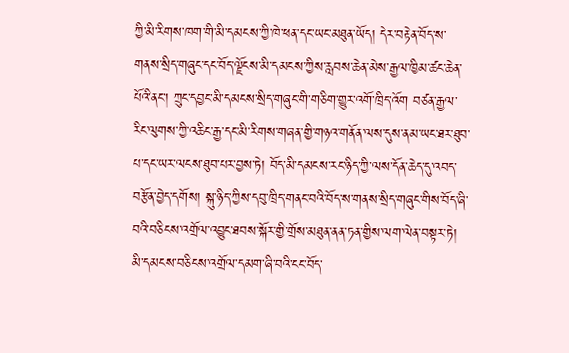ཀྱི་མི་རིགས་ཁག་གི་མི་དམངས་ཀྱི་ཁེ་ཕན་དང་ཡང་མཐུན་ཡོད། དེར་བརྟེན་བོད་ས་གནས་སྲིད་གཞུང་དང་བོད་ལྗོངས་མི་དམངས་ཀྱིས་རླབས་ཆེན་མེས་རྒྱལ་ཁྱིམ་ཚང་ཆེན་པོའི་ནང་། ཀྲུང་དབྱང་མི་དམངས་སྲིད་གཞུང་གི་གཅིག་གྱུར་འགོ་ཁྲིད་འོག བཙན་རྒྱལ་རིང་ལུགས་ཀྱི་འཆིང་རྒྱ་དང་མི་རིགས་གཞན་གྱི་གཉའ་གནོན་ལས་དུས་ནམ་ཡང་ཐར་ཐུབ་པ་དང་ཡར་ལངས་ཐུབ་པར་བྱས་ཏེ། བོད་མི་དམངས་རང་ཉིད་ཀྱི་ལས་དོན་ཆེད་དུ་འབད་བརྩོན་བྱེད་དགོས། སྐུ་ཉིད་ཀྱིས་དབུ་ཁྲིད་གནང་བའི་བོད་ས་གནས་སྲིད་གཞུང་གིས་བོད་ཞི་བའི་བཅིངས་འགྲོལ་འབྱུང་ཐབས་སྐོར་གྱི་གྲོས་མཐུན་ནན་ཏན་གྱིས་ལག་ལེན་བསྟར་ཏེ། མི་དམངས་བཅིངས་འགྲོལ་དམག་ཞི་བའི་ངང་བོད་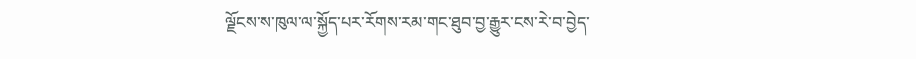ལྗོངས་ས་ཁུལ་ལ་སྐྱོད་པར་རོགས་རམ་གང་ཐུབ་བྱ་རྒྱུར་ངས་རེ་བ་བྱེད་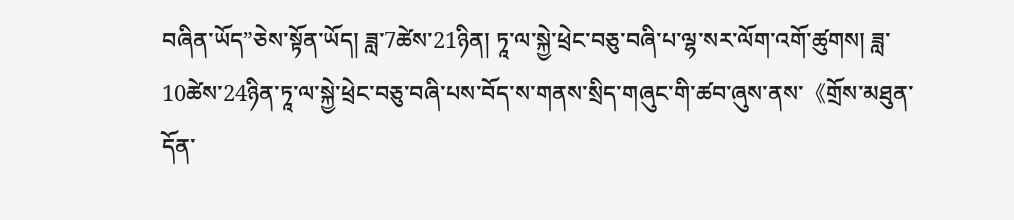བཞིན་ཡོད”ཅེས་སྟོན་ཡོད། ཟླ་7ཚེས་21ཉིན། ཏཱ་ལ་སྐྱེ་ཕྲེང་བཅུ་བཞི་པ་ལྷ་སར་ལོག་འགོ་ཚུགས། ཟླ་10ཚེས་24ཉིན་ཏཱ་ལ་སྐྱེ་ཕྲེང་བཅུ་བཞི་པས་བོད་ས་གནས་སྲིད་གཞུང་གི་ཚབ་ཞུས་ནས་《གྲོས་མཐུན་དོན་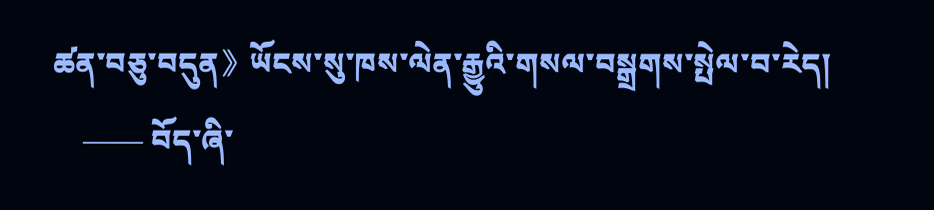ཚན་བཅུ་བདུན》ཡོངས་སུ་ཁས་ལེན་རྒྱུའི་གསལ་བསྒྲགས་སྤེལ་བ་རེད།
    —— བོད་ཞི་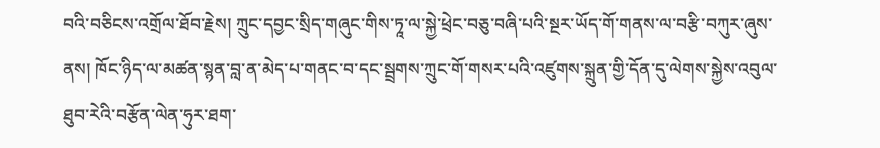བའི་བཅིངས་འགྲོལ་ཐོབ་རྗེས། ཀྲུང་དབྱང་སྲིད་གཞུང་གིས་ཏཱ་ལ་སྐྱེ་ཕྲེང་བཅུ་བཞི་པའི་སྔར་ཡོད་གོ་གནས་ལ་བརྩི་བཀུར་ཞུས་ནས། ཁོང་ཉིད་ལ་མཚན་སྙན་བླ་ན་མེད་པ་གནང་བ་དང་སྦྲགས་ཀྲུང་གོ་གསར་པའི་འཛུགས་སྐྲུན་གྱི་དོན་དུ་ལེགས་སྐྱེས་འབུལ་ཐུབ་རེའི་བརྩོན་ལེན་ཧུར་ཐག་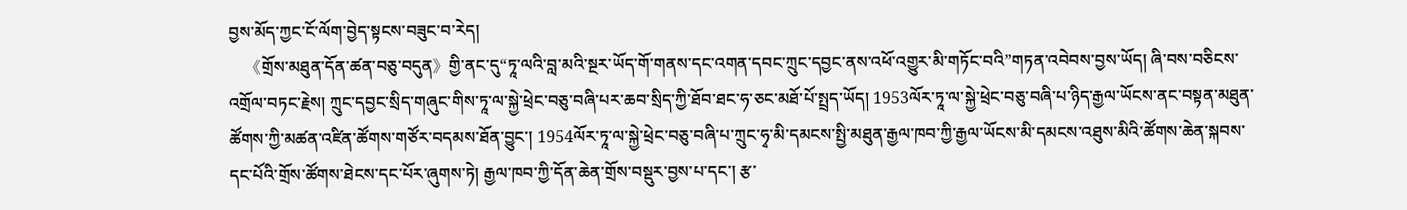བྱས་མོད་ཀྱང་ངོ་ལོག་བྱེད་སྟངས་བཟུང་བ་རེད།
    《གྲོས་མཐུན་དོན་ཚན་བཅུ་བདུན》གྱི་ནང་དུ“ཏཱ་ལའི་བླ་མའི་སྔར་ཡོད་གོ་གནས་དང་འགན་དབང་ཀྲུང་དབྱང་ནས་འཕོ་འགྱུར་མི་གཏོང་བའི”གཏན་འབེབས་བྱས་ཡོད། ཞི་བས་བཅིངས་འགྲོལ་བཏང་རྗེས། ཀྲུང་དབྱང་སྲིད་གཞུང་གིས་ཏཱ་ལ་སྐྱེ་ཕྲེང་བཅུ་བཞི་པར་ཆབ་སྲིད་ཀྱི་ཐོབ་ཐང་ཧ་ཅང་མཐོ་པོ་སྤྲད་ཡོད། 1953ལོར་ཏཱ་ལ་སྐྱེ་ཕྲེང་བཅུ་བཞི་པ་ཉིད་རྒྱལ་ཡོངས་ནང་བསྟན་མཐུན་ཚོགས་ཀྱི་མཚན་འཛིན་ཚོགས་གཙོར་བདམས་ཐོན་བྱུང་། 1954ལོར་ཏཱ་ལ་སྐྱེ་ཕྲེང་བཅུ་བཞི་པ་ཀྲུང་ཧྭ་མི་དམངས་སྤྱི་མཐུན་རྒྱལ་ཁབ་ཀྱི་རྒྱལ་ཡོངས་མི་དམངས་འཐུས་མིའི་ཚོགས་ཆེན་སྐབས་དང་པོའི་གྲོས་ཚོགས་ཐེངས་དང་པོར་ཞུགས་ཏེ། རྒྱལ་ཁབ་ཀྱི་དོན་ཆེན་གྲོས་བསྡུར་བྱས་པ་དང་། རྩ་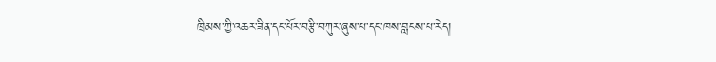ཁྲིམས་ཀྱི་འཆར་ཟིན་དང་པོར་བརྩི་བཀུར་ཞུས་པ་དང་ཁས་བླངས་པ་རེད།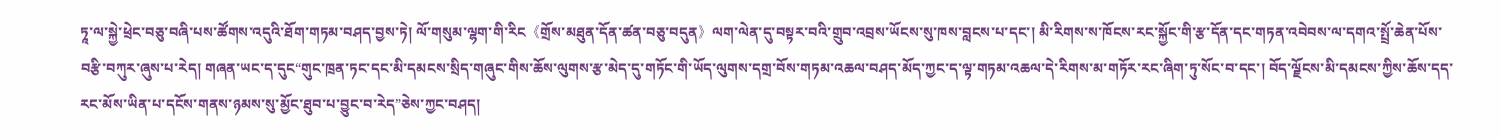ཏཱ་ལ་སྐྱེ་ཕྲེང་བཅུ་བཞི་པས་ཚོགས་འདུའི་ཐོག་གཏམ་བཤད་བྱས་ཏེ། ལོ་གསུམ་ལྷག་གི་རིང《གྲོས་མཐུན་དོན་ཚན་བཅུ་བདུན》ལག་ལེན་དུ་བསྟར་བའི་གྲུབ་འབྲས་ཡོངས་སུ་ཁས་བླངས་པ་དང་། མི་རིགས་ས་ཁོངས་རང་སྐྱོང་གི་རྩ་དོན་དང་གཏན་འབེབས་ལ་དགའ་སྤྲོ་ཆེན་པོས་བརྩི་བཀུར་ཞུས་པ་རེད། གཞན་ཡང་ད་དུང“གུང་ཁྲན་ཏང་དང་མི་དམངས་སྲིད་གཞུང་གིས་ཆོས་ལུགས་རྩ་མེད་དུ་གཏོང་གི་ཡོད་ལུགས་དགྲ་བོས་གཏམ་འཆལ་བཤད་མོད་ཀྱང་ད་ལྟ་གཏམ་འཆལ་དེ་རིགས་མ་གཏོར་རང་ཞིག་ཏུ་སོང་བ་དང་། བོད་ལྗོངས་མི་དམངས་ཀྱིས་ཆོས་དད་རང་མོས་ཡིན་པ་དངོས་གནས་ཉམས་སུ་མྱོང་ཐུབ་པ་བྱུང་བ་རེད”ཅེས་ཀྱང་བཤད།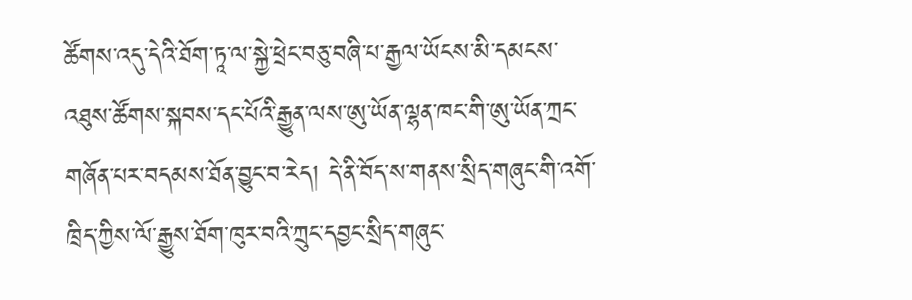ཚོགས་འདུ་དེའི་ཐོག་ཏཱ་ལ་སྐྱེ་ཕྲེང་བཅུ་བཞི་པ་རྒྱལ་ཡོངས་མི་དམངས་འཐུས་ཚོགས་སྐབས་དང་པོའི་རྒྱུན་ལས་ཨུ་ཡོན་ལྷན་ཁང་གི་ཨུ་ཡོན་ཀྲང་གཞོན་པར་བདམས་ཐོན་བྱུང་བ་རེད། དེ་ནི་བོད་ས་གནས་སྲིད་གཞུང་གི་འགོ་ཁྲིད་ཀྱིས་ལོ་རྒྱུས་ཐོག་ཁུར་བའི་ཀྲུང་དབྱང་སྲིད་གཞུང་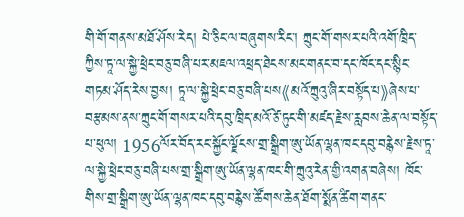གི་གོ་གནས་མཐོ་ཤོས་རེད། པེ་ཅིང་ལ་བཞུགས་རིང་། ཀྲུང་གོ་གསར་པའི་འགོ་ཁྲིད་ཀྱིས་ཏཱ་ལ་སྐྱེ་ཕྲེང་བཅུ་བཞི་པར་མཇལ་འཕྲད་ཐེངས་མང་གནང་བ་དང་ཁོང་དང་སྙིང་གཏམ་ཤོད་རེས་བྱས། ཏཱ་ལ་སྐྱེ་ཕྲེང་བཅུ་བཞི་པས《མའོ་ཀྲུའུ་ཞིར་བསྟོད་པ》ཞེས་པ་བརྩམས་ནས་ཀྲུང་གོ་གསར་པའི་དབུ་ཁྲིད་མའོ་ཙེ་ཏུང་གི་མཛད་རྗེས་རླབས་ཆེན་ལ་བསྟོད་པ་ཕུལ། 1956ལོར་བོད་རང་སྐྱོང་ལྗོངས་གྲ་སྒྲིག་ཨུ་ཡོན་ལྷན་ཁང་དབུ་བརྙེས་རྗེས་ཏཱ་ལ་སྐྱེ་ཕྲེང་བཅུ་བཞི་པས་གྲ་སྒྲིག་ཨུ་ཡོན་ལྷན་ཁང་གི་ཀྲུའུ་རེན་གྱི་འགན་བཞེས། ཁོང་གིས་གྲ་སྒྲིག་ཨུ་ཡོན་ལྷན་ཁང་དབུ་བརྙེས་ཚོགས་ཆེན་ཐོག་སྨོན་ཚིག་གནང་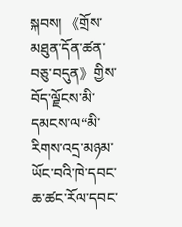སྐབས། 《གྲོས་མཐུན་དོན་ཚན་བཅུ་བདུན》གྱིས་བོད་ལྗོངས་མི་དམངས་ལ“མི་རིགས་འདྲ་མཉམ་ཡོང་བའི་ཁེ་དབང་ཆ་ཚང་རོལ་དབང་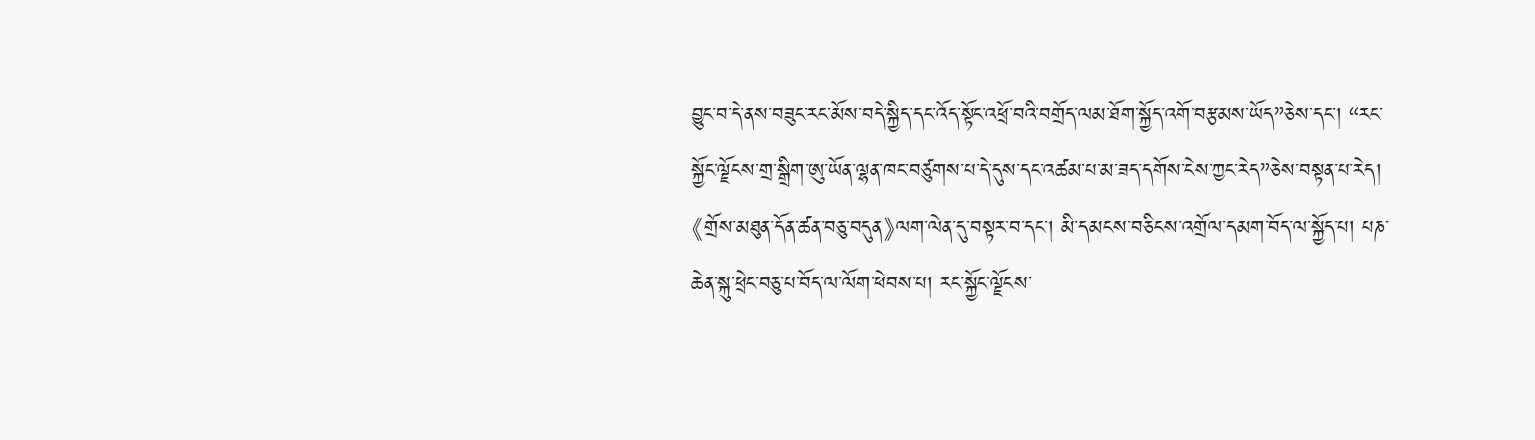བྱུང་བ་དེ་ནས་བཟུང་རང་མོས་བདེ་སྐྱིད་དང་འོད་སྟོང་འཕྲོ་བའི་བགྲོད་ལམ་ཐོག་སྐྱོད་འགོ་བརྩམས་ཡོད”ཅེས་དང་། “རང་སྐྱོང་ལྗོངས་གྲ་སྒྲིག་ཨུ་ཡོན་ལྷན་ཁང་བཙུགས་པ་དེ་དུས་དང་འཚམ་པ་མ་ཟད་དགོས་ངེས་ཀྱང་རེད”ཅེས་བསྟན་པ་རེད། 《གྲོས་མཐུན་དོན་ཚན་བཅུ་བདུན》ལག་ལེན་དུ་བསྟར་བ་དང་། མི་དམངས་བཅིངས་འགྲོལ་དམག་བོད་ལ་སྐྱོད་པ། པཎ་ཆེན་སྐུ་ཕྲེང་བཅུ་པ་བོད་ལ་ལོག་ཕེབས་པ། རང་སྐྱོང་ལྗོངས་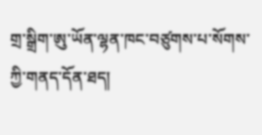གྲ་སྒྲིག་ཨུ་ཡོན་ལྷན་ཁང་བཙུགས་པ་སོགས་ཀྱི་གནད་དོན་ཐད།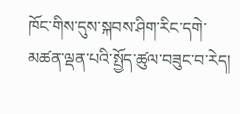ཁོང་གིས་དུས་སྐབས་ཤིག་རིང་དགེ་མཚན་ལྡན་པའི་སྤྱོད་ཚུལ་བཟུང་བ་རེད།